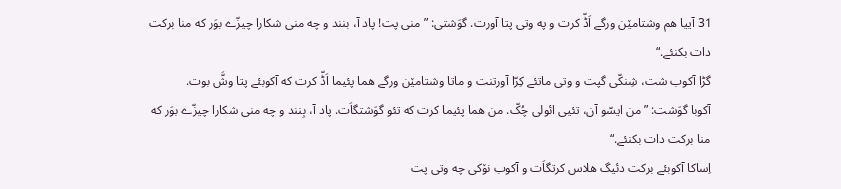31 آییا هم وشتامێن ورگے اَڈّ کرت و په وتی پتا آورت. گوَشتی: ”منی پت! پاد آ، بنند و چه منی شکارا چیزّے بوَر که منا برکت دات بکنئے.“
گڑا آکوب شت، شِنکّی گپت و وتی ماتئے کِرّا آورتنت و ماتا وشتامێن ورگے هما پئیما اَڈّ کرت که آکوبئے پتا وشَّ بوت.
آکوبا گوَشت: ”من ایسّو آن، تئیی ائولی چُکّ. من هما پئیما کرت که تئو گوَشتگاَت. پاد آ، بِنند و چه منی شکارا چیزّے بوَر که منا برکت دات بکنئے.“
اِساکا آکوبئے برکت دئیگ هلاس کرتگاَت و آکوب نۆکی چه وتی پت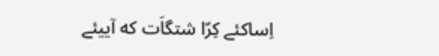اِساکئے کِرّا شتگاَت که آییئے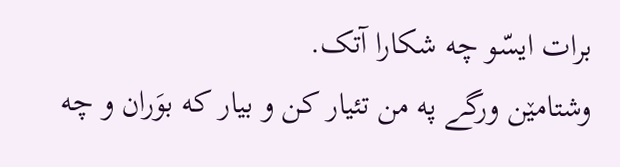برات ایسّو چه شکارا آتک.
وشتامێن ورگے په من تئیار کن و بیار که بوَران و چه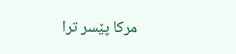مرکا پێسر ترا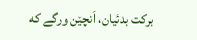برکت بدئیان، اَنچێن ورگے که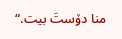منا دۆستَ بیت.“